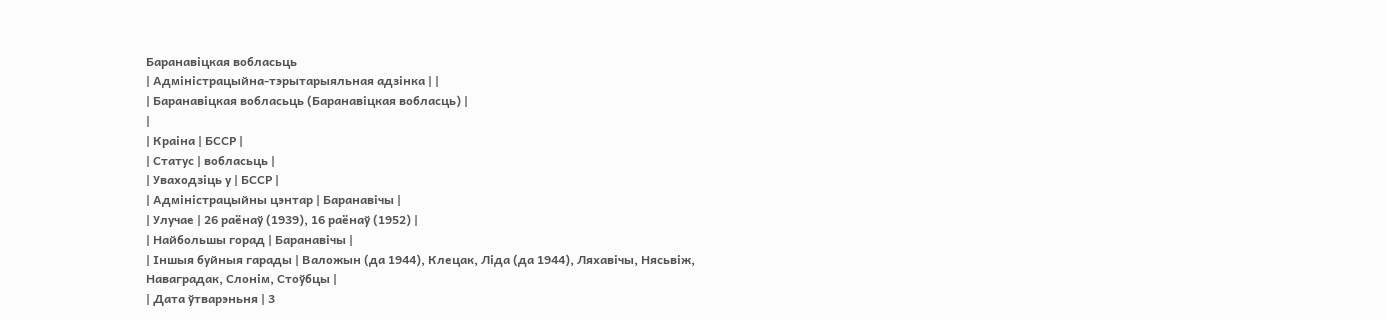Баранавіцкая вобласьць
| Адміністрацыйна-тэрытарыяльная адзінка | |
| Баранавіцкая вобласьць (Баранавіцкая вобласць) |
|
| Краіна | БССР |
| Статус | вобласьць |
| Уваходзіць у | БССР |
| Адміністрацыйны цэнтар | Баранавічы |
| Улучае | 26 раёнаў (1939), 16 раёнаў (1952) |
| Найбольшы горад | Баранавічы |
| Іншыя буйныя гарады | Валожын (да 1944), Клецак, Ліда (да 1944), Ляхавічы, Нясьвіж, Наваградак, Слонім, Стоўбцы |
| Дата ўтварэньня | 3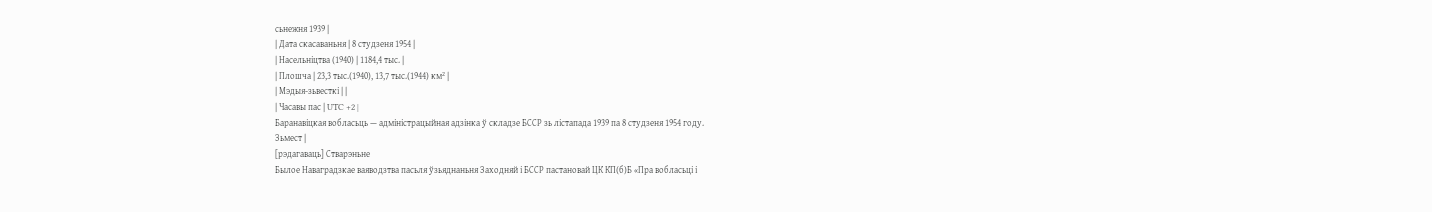сьнежня 1939 |
| Дата скасаваньня | 8 студзеня 1954 |
| Насельніцтва (1940) | 1184,4 тыс. |
| Плошча | 23,3 тыс.(1940), 13,7 тыс.(1944) км² |
| Мэдыя-зьвесткі | |
| Часавы пас | UTC +2 |
Баранавіцкая вобласьць — адміністрацыйная адзінка ў складзе БССР зь лістапада 1939 па 8 студзеня 1954 году.
Зьмест |
[рэдагаваць] Стварэньне
Былое Наваградзкае ваяводзтва пасьля ўзьяднаньня Заходняй і БССР пастановай ЦК КП(б)Б «Пра вобласьці і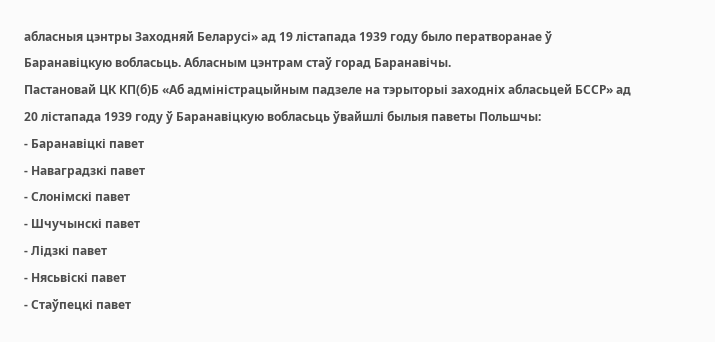абласныя цэнтры Заходняй Беларусі» ад 19 лістапада 1939 году было ператворанае ў Баранавіцкую вобласьць. Абласным цэнтрам стаў горад Баранавічы.
Пастановай ЦК КП(б)Б «Аб адміністрацыйным падзеле на тэрыторыі заходніх абласьцей БССР» ад 20 лістапада 1939 году ў Баранавіцкую вобласьць ўвайшлі былыя паветы Польшчы:
- Баранавіцкі павет
- Наваградзкі павет
- Слонімскі павет
- Шчучынскі павет
- Лідзкі павет
- Нясьвіскі павет
- Стаўпецкі павет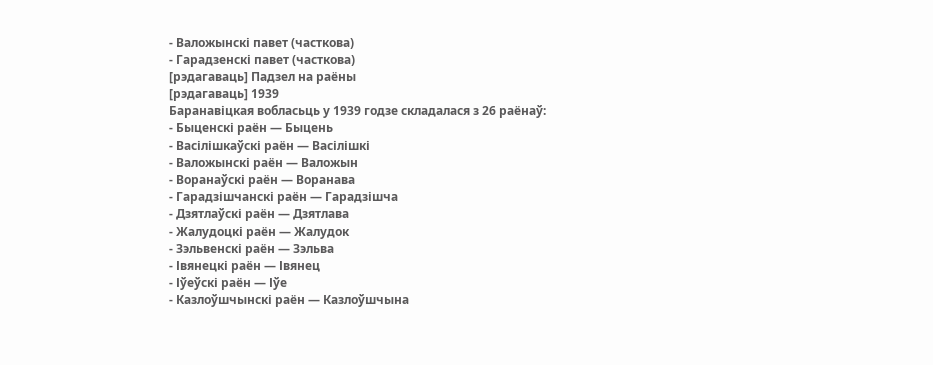- Валожынскі павет (часткова)
- Гарадзенскі павет (часткова)
[рэдагаваць] Падзел на раёны
[рэдагаваць] 1939
Баранавіцкая вобласьць у 1939 годзе складалася з 26 раёнаў:
- Быценскі раён — Быцень
- Васілішкаўскі раён — Васілішкі
- Валожынскі раён — Валожын
- Воранаўскі раён — Воранава
- Гарадзішчанскі раён — Гарадзішча
- Дзятлаўскі раён — Дзятлава
- Жалудоцкі раён — Жалудок
- Зэльвенскі раён — Зэльва
- Івянецкі раён — Івянец
- Іўеўскі раён — Іўе
- Казлоўшчынскі раён — Казлоўшчына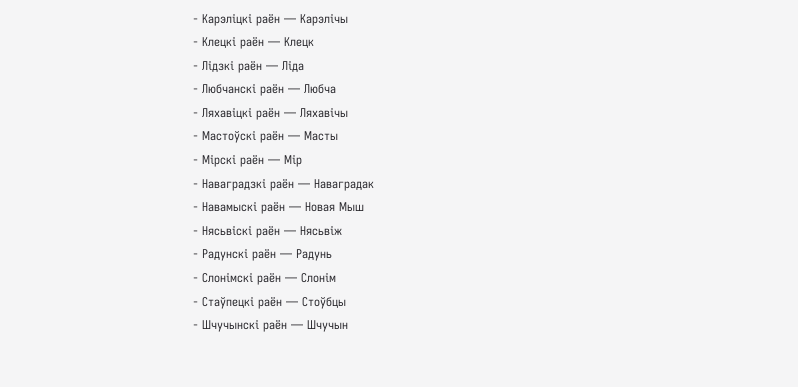- Карэліцкі раён — Карэлічы
- Клецкі раён — Клецк
- Лідзкі раён — Ліда
- Любчанскі раён — Любча
- Ляхавіцкі раён — Ляхавічы
- Мастоўскі раён — Масты
- Мірскі раён — Мір
- Наваградзкі раён — Наваградак
- Навамыскі раён — Новая Мыш
- Нясьвіскі раён — Нясьвіж
- Радунскі раён — Радунь
- Слонімскі раён — Слонім
- Стаўпецкі раён — Стоўбцы
- Шчучынскі раён — Шчучын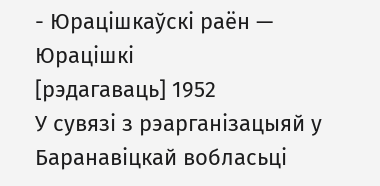- Юрацішкаўскі раён — Юрацішкі
[рэдагаваць] 1952
У сувязі з рэарганізацыяй у Баранавіцкай вобласьці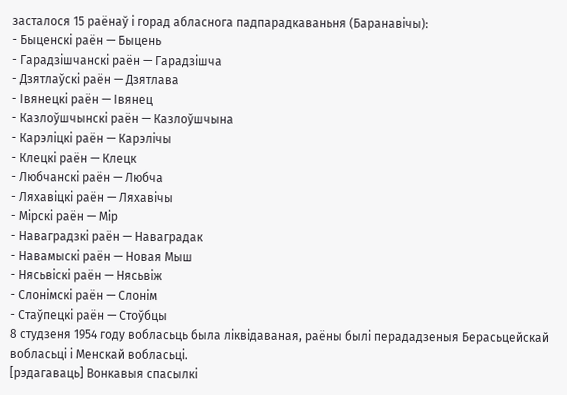засталося 15 раёнаў і горад абласнога падпарадкаваньня (Баранавічы):
- Быценскі раён — Быцень
- Гарадзішчанскі раён — Гарадзішча
- Дзятлаўскі раён — Дзятлава
- Івянецкі раён — Івянец
- Казлоўшчынскі раён — Казлоўшчына
- Карэліцкі раён — Карэлічы
- Клецкі раён — Клецк
- Любчанскі раён — Любча
- Ляхавіцкі раён — Ляхавічы
- Мірскі раён — Мір
- Наваградзкі раён — Наваградак
- Навамыскі раён — Новая Мыш
- Нясьвіскі раён — Нясьвіж
- Слонімскі раён — Слонім
- Стаўпецкі раён — Стоўбцы
8 студзеня 1954 году вобласьць была ліквідаваная, раёны былі перададзеныя Берасьцейскай вобласьці і Менскай вобласьці.
[рэдагаваць] Вонкавыя спасылкі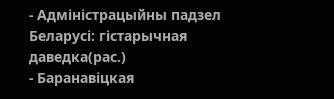- Адміністрацыйны падзел Беларусі: гістарычная даведка(рас.)
- Баранавіцкая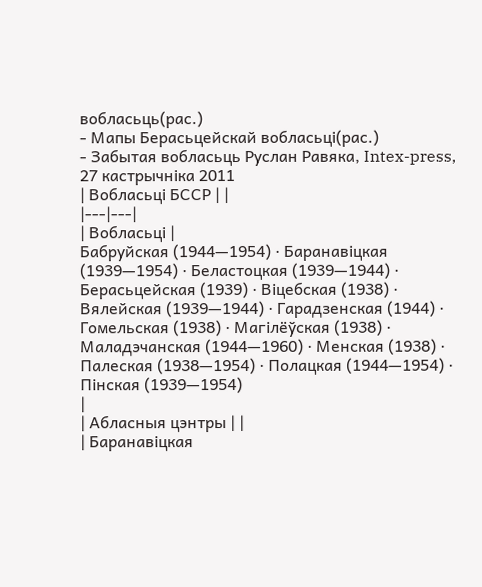вобласьць(рас.)
- Мапы Берасьцейскай вобласьці(рас.)
- Забытая вобласьць Руслан Равяка, Intex-press, 27 кастрычніка 2011
| Вобласьці БССР | |
|---|---|
| Вобласьці |
Бабруйская (1944—1954) · Баранавіцкая (1939—1954) · Беластоцкая (1939—1944) · Берасьцейская (1939) · Віцебская (1938) · Вялейская (1939—1944) · Гарадзенская (1944) · Гомельская (1938) · Магілёўская (1938) · Маладэчанская (1944—1960) · Менская (1938) · Палеская (1938—1954) · Полацкая (1944—1954) · Пінская (1939—1954)
|
| Абласныя цэнтры | |
| Баранавіцкая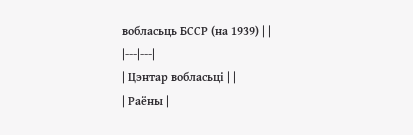вобласьць БССР (на 1939) | |
|---|---|
| Цэнтар вобласьці | |
| Раёны |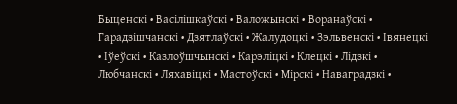Быценскі • Васілішкаўскі • Валожынскі • Воранаўскі • Гарадзішчанскі • Дзятлаўскі • Жалудоцкі • Зэльвенскі • Івянецкі • Іўеўскі • Казлоўшчынскі • Карэліцкі • Клецкі • Лідзкі • Любчанскі • Ляхавіцкі • Мастоўскі • Мірскі • Наваградзкі •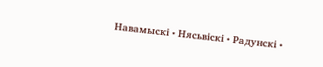Навамыскі • Нясьвіскі • Радунскі •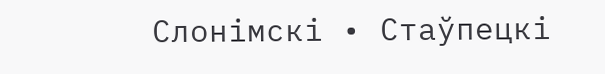Слонімскі • Стаўпецкі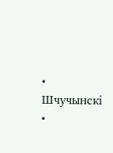• Шчучынскі •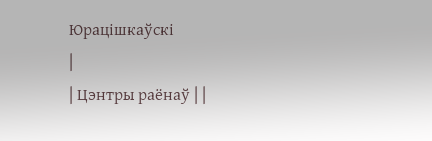Юрацішкаўскі
|
| Цэнтры раёнаў | |